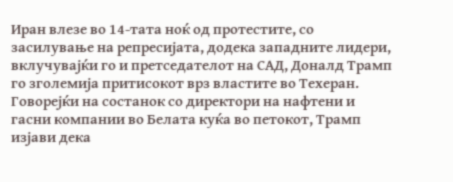Иран влезе во 14-тата ноќ од протестите, со засилување на репресијата, додека западните лидери, вклучувајќи го и претседателот на САД, Доналд Трамп го зголемија притисокот врз властите во Техеран.
Говорејќи на состанок со директори на нафтени и гасни компании во Белата куќа во петокот, Трамп изјави дека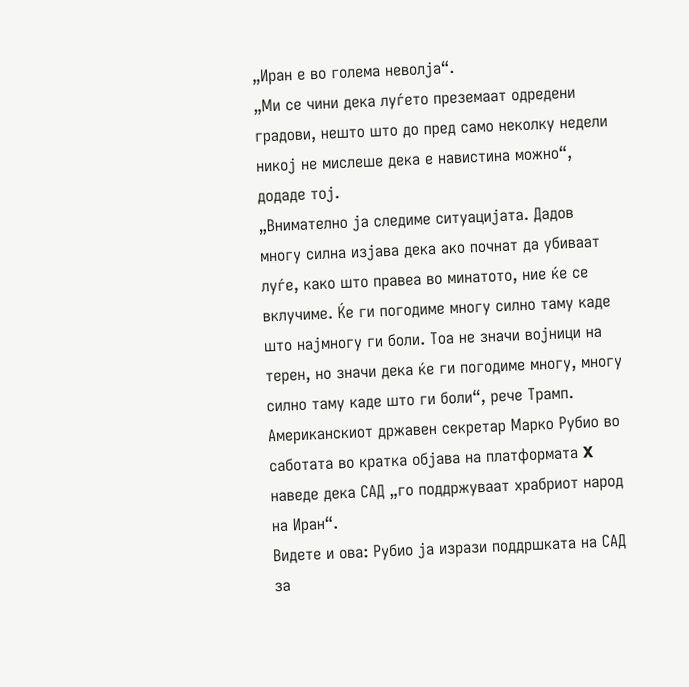„Иран е во голема неволја“.
„Ми се чини дека луѓето преземаат одредени градови, нешто што до пред само неколку недели никој не мислеше дека е навистина можно“, додаде тој.
„Внимателно ја следиме ситуацијата. Дадов многу силна изјава дека ако почнат да убиваат луѓе, како што правеа во минатото, ние ќе се вклучиме. Ќе ги погодиме многу силно таму каде што најмногу ги боли. Тоа не значи војници на терен, но значи дека ќе ги погодиме многу, многу силно таму каде што ги боли“, рече Трамп.
Американскиот државен секретар Марко Рубио во саботата во кратка објава на платформата X наведе дека САД „го поддржуваат храбриот народ на Иран“.
Видете и ова: Рубио ја изрази поддршката на САД за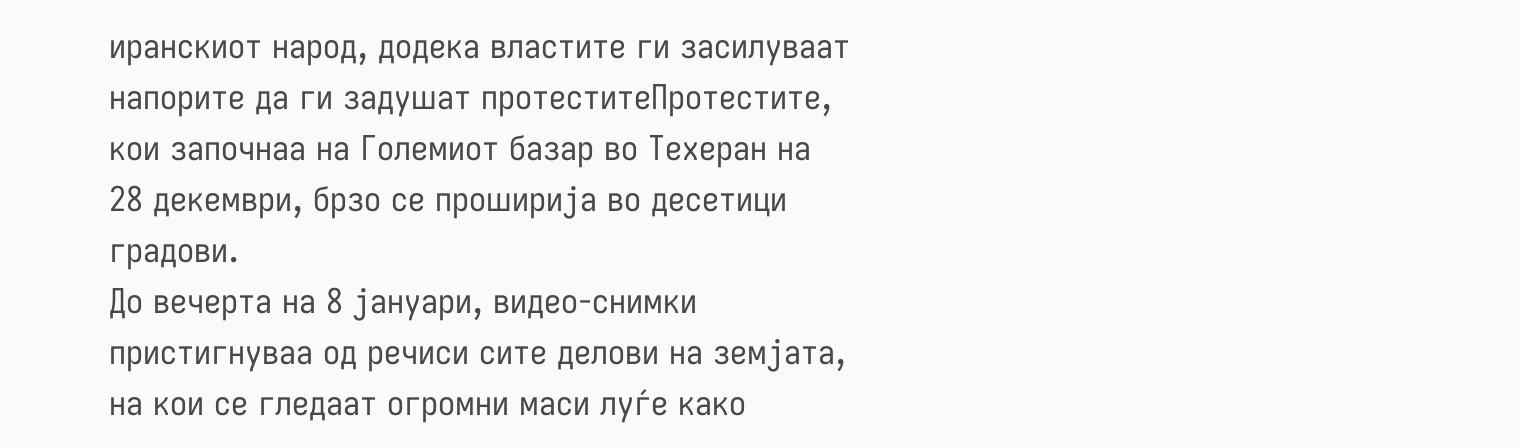иранскиот народ, додека властите ги засилуваат напорите да ги задушат протеститеПротестите, кои започнаа на Големиот базар во Техеран на 28 декември, брзо се проширија во десетици градови.
До вечерта на 8 јануари, видео-снимки пристигнуваа од речиси сите делови на земјата, на кои се гледаат огромни маси луѓе како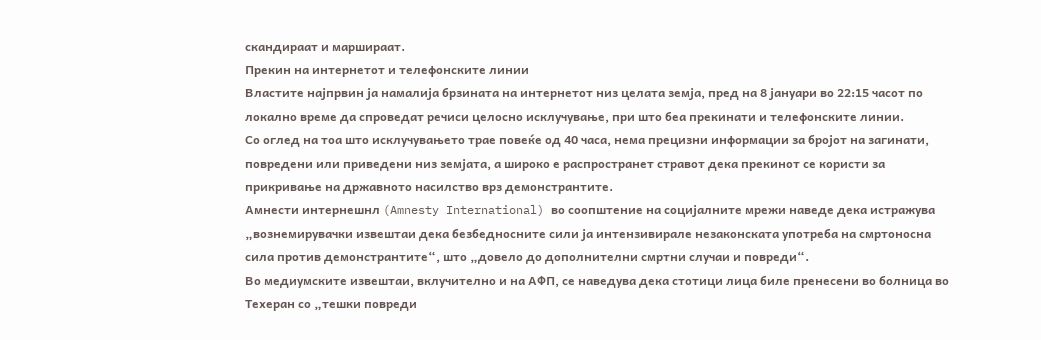скандираат и маршираат.
Прекин на интернетот и телефонските линии
Властите најпрвин ја намалија брзината на интернетот низ целата земја, пред на 8 јануари во 22:15 часот по локално време да спроведат речиси целосно исклучување, при што беа прекинати и телефонските линии.
Со оглед на тоа што исклучувањето трае повеќе од 40 часа, нема прецизни информации за бројот на загинати, повредени или приведени низ земјата, а широко е распространет стравот дека прекинот се користи за прикривање на државното насилство врз демонстрантите.
Амнести интернешнл (Amnesty International) во соопштение на социјалните мрежи наведе дека истражува „вознемирувачки извештаи дека безбедносните сили ја интензивирале незаконската употреба на смртоносна сила против демонстрантите“, што „довело до дополнителни смртни случаи и повреди“.
Во медиумските извештаи, вклучително и на АФП, се наведува дека стотици лица биле пренесени во болница во Техеран со „тешки повреди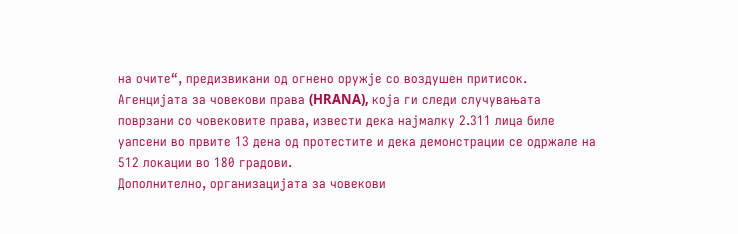на очите“, предизвикани од огнено оружје со воздушен притисок.
Агенцијата за човекови права (HRANA), која ги следи случувањата поврзани со човековите права, извести дека најмалку 2.311 лица биле уапсени во првите 13 дена од протестите и дека демонстрации се одржале на 512 локации во 180 градови.
Дополнително, организацијата за човекови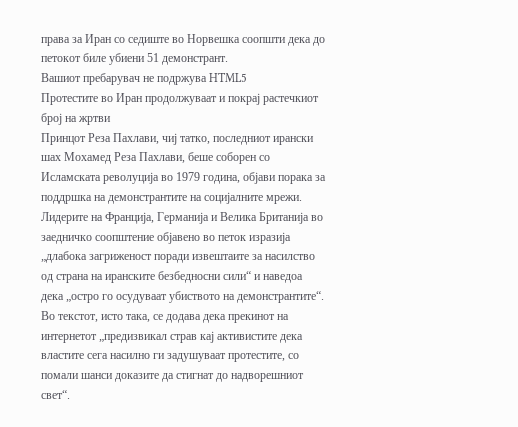права за Иран со седиште во Норвешка соопшти дека до петокот биле убиени 51 демонстрант.
Вашиот пребарувач не подржува HTML5
Протестите во Иран продолжуваат и покрај растечкиот број на жртви
Принцот Реза Пахлави, чиј татко, последниот ирански шах Мохамед Реза Пахлави, беше соборен со Исламската револуција во 1979 година, објави порака за поддршка на демонстрантите на социјалните мрежи.
Лидерите на Франција, Германија и Велика Британија во заедничко соопштение објавено во петок изразија „длабока загриженост поради извештаите за насилство од страна на иранските безбедносни сили“ и наведоа дека „остро го осудуваат убиството на демонстрантите“.
Во текстот, исто така, се додава дека прекинот на интернетот „предизвикал страв кај активистите дека властите сега насилно ги задушуваат протестите, со помали шанси доказите да стигнат до надворешниот свет“.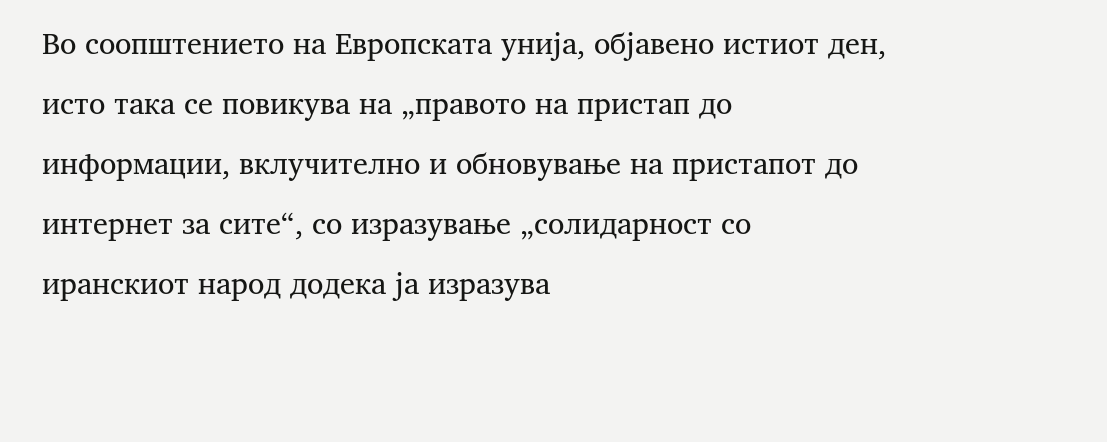Во соопштението на Европската унија, објавено истиот ден, исто така се повикува на „правото на пристап до информации, вклучително и обновување на пристапот до интернет за сите“, со изразување „солидарност со иранскиот народ додека ја изразува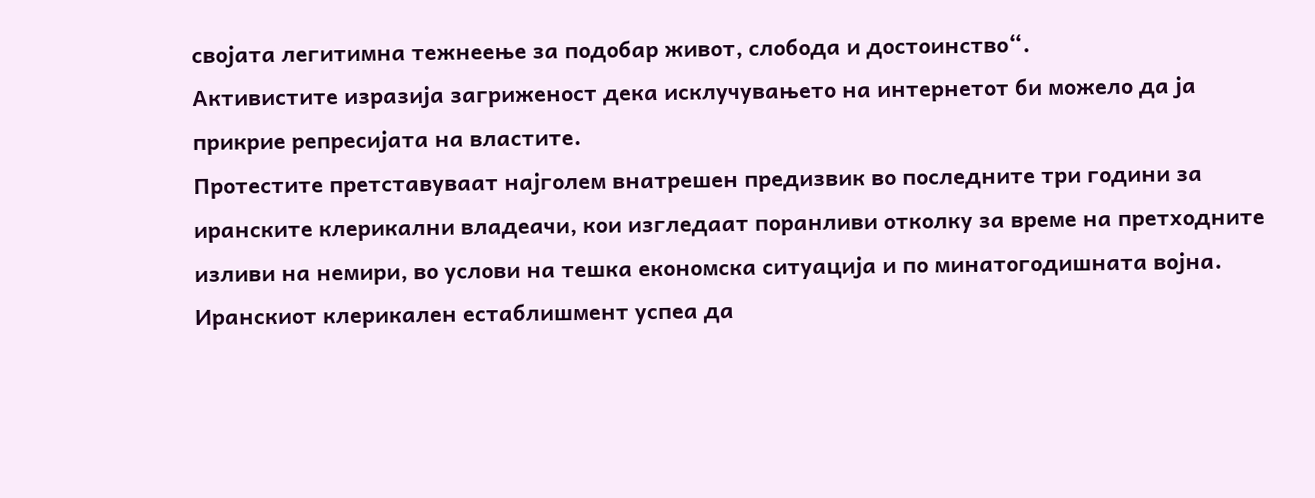својата легитимна тежнеење за подобар живот, слобода и достоинство“.
Активистите изразија загриженост дека исклучувањето на интернетот би можело да ја прикрие репресијата на властите.
Протестите претставуваат најголем внатрешен предизвик во последните три години за иранските клерикални владеачи, кои изгледаат поранливи отколку за време на претходните изливи на немири, во услови на тешка економска ситуација и по минатогодишната војна.
Иранскиот клерикален естаблишмент успеа да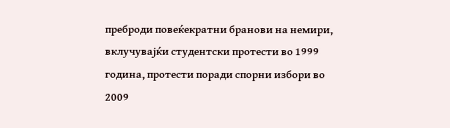преброди повеќекратни бранови на немири, вклучувајќи студентски протести во 1999 година, протести поради спорни избори во 2009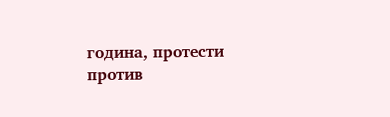година, протести против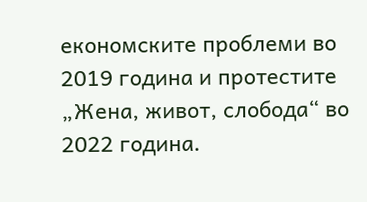економските проблеми во 2019 година и протестите „Жена, живот, слобода“ во 2022 година.